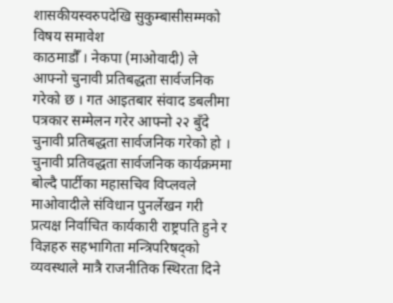शासकीयस्वरुपदेखि सुकुम्बासीसम्मको विषय समावेश
काठमाडौँ । नेकपा (माओवादी) ले आफ्नो चुनावी प्रतिबद्धता सार्वजनिक गरेको छ । गत आइतबार संवाद डबलीमा पत्रकार सम्मेलन गरेर आफ्नो २२ बुँदे चुनावी प्रतिबद्धता सार्वजनिक गरेको हो ।
चुनावी प्रतिवद्धता सार्वजनिक कार्यक्रममा बोल्दै पार्टीका महासचिव विप्लवले माओवादीले संविधान पुनर्लेखन गरी प्रत्यक्ष निर्वाचित कार्यकारी राष्ट्रपति हुने र विज्ञहरु सहभागिता मन्त्रिपरिषद्को व्यवस्थाले मात्रै राजनीतिक स्थिरता दिने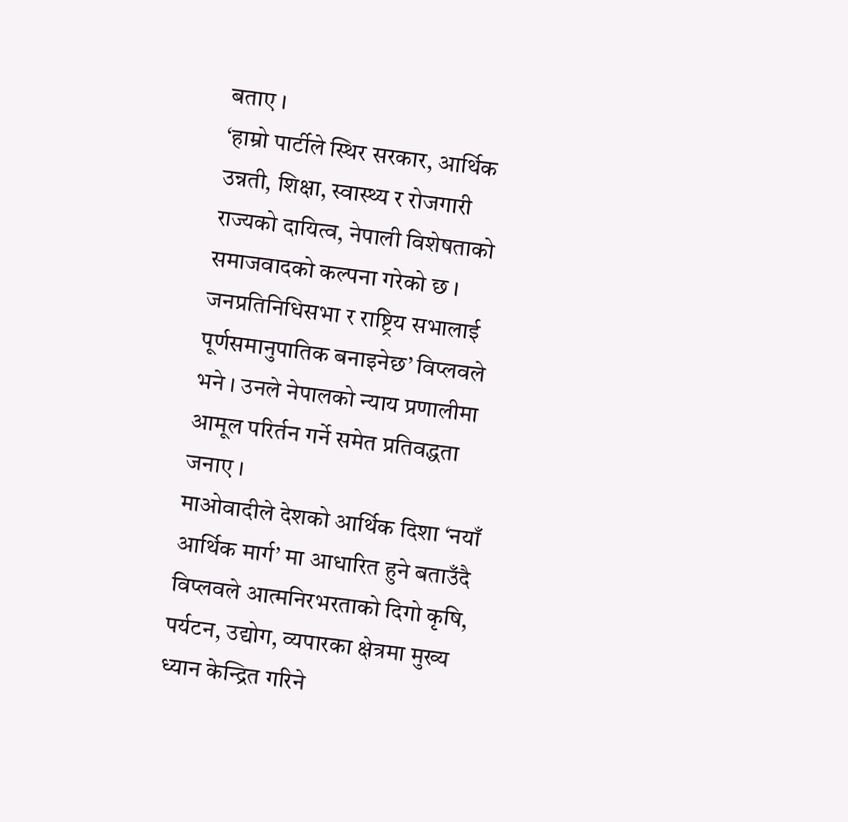बताए ।
‘हाम्रो पार्टीले स्थिर सरकार, आर्थिक उन्नती, शिक्षा, स्वास्थ्य र रोजगारी राज्यको दायित्व, नेपाली विशेषताको समाजवादको कल्पना गरेको छ । जनप्रतिनिधिसभा र राष्ट्रिय सभालाई पूर्णसमानुपातिक बनाइनेछ’ विप्लवले भने । उनले नेपालको न्याय प्रणालीमा आमूल परिर्तन गर्ने समेत प्रतिवद्धता जनाए ।
माओवादीले देशको आर्थिक दिशा ‘नयाँ आर्थिक मार्ग’ मा आधारित हुने बताउँदै विप्लवले आत्मनिरभरताको दिगो कृषि, पर्यटन, उद्योग, व्यपारका क्षेत्रमा मुख्य ध्यान केन्द्रित गरिने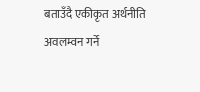बताउँदै एकीकृत अर्थनीति अवलम्वन गर्ने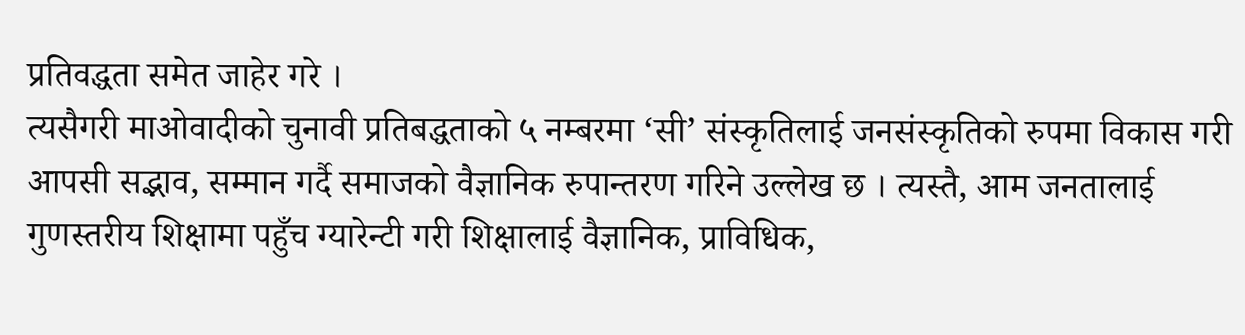प्रतिवद्धता समेत जाहेर गरे ।
त्यसैगरी माओवादीको चुनावी प्रतिबद्धताको ५ नम्बरमा ‘सी’ संस्कृतिलाई जनसंस्कृतिको रुपमा विकास गरी आपसी सद्भाव, सम्मान गर्दै समाजको वैज्ञानिक रुपान्तरण गरिने उल्लेख छ । त्यस्तै, आम जनतालाई गुणस्तरीय शिक्षामा पहुँच ग्यारेन्टी गरी शिक्षालाई वैज्ञानिक, प्राविधिक,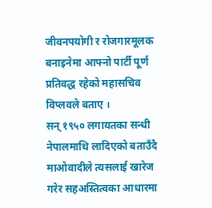जीवनपयोगी र रोजगारमूलक बनाइनेमा आफ्नो पार्टी पूर्ण प्रतिवद्ध रहेको महासचिव विप्लवले बताए ।
सन् १९५० लगायतका सन्धी नेपालमाथि लादिएको बताउँदै माओवादीले त्यसलाई खारेज गरेर सहअस्तित्वका आधारमा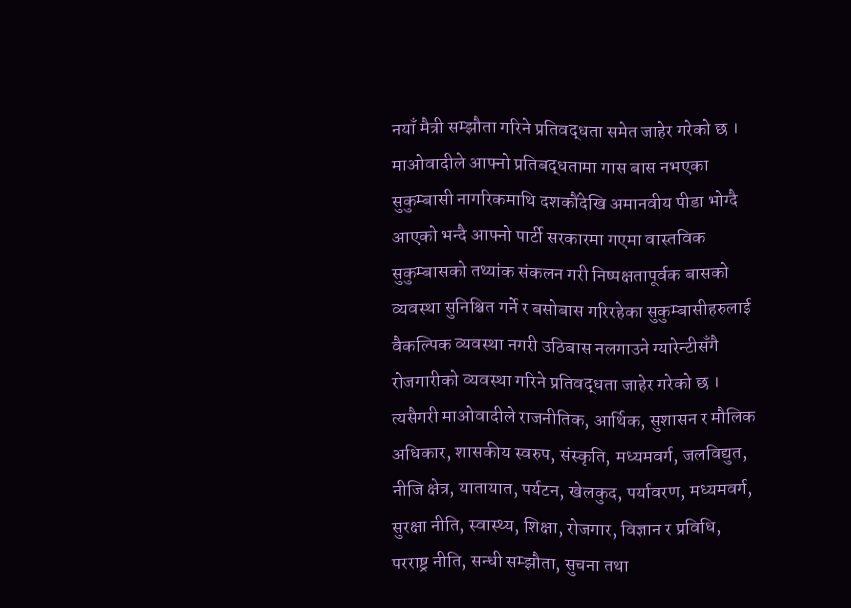नयाँ मैत्री सम्झौता गरिने प्रतिवद्धता समेत जाहेर गरेको छ ।
माओवादीले आफ्नो प्रतिबद्धतामा गास बास नभएका सुकुम्बासी नागरिकमाथि दशकौंदेखि अमानवीय पीडा भोग्दै आएको भन्दै आफ्नो पार्टी सरकारमा गएमा वास्तविक सुकुम्बासको तथ्यांक संकलन गरी निष्पक्षतापूर्वक बासको व्यवस्था सुनिश्चित गर्ने र बसोबास गरिरहेका सुकुम्बासीहरुलाई वैकल्पिक व्यवस्था नगरी उठिबास नलगाउने ग्यारेन्टीसँगै रोजगारीको व्यवस्था गरिने प्रतिवद्धता जाहेर गरेको छ ।
त्यसैगरी माओवादीले राजनीतिक, आर्थिक, सुशासन र मौलिक अधिकार, शासकीय स्वरुप, संस्कृति, मध्यमवर्ग, जलविद्युत, नीजि क्षेत्र, यातायात, पर्यटन, खेलकुद, पर्यावरण, मध्यमवर्ग, सुरक्षा नीति, स्वास्थ्य, शिक्षा, रोजगार, विज्ञान र प्रविधि, परराष्ट्र नीति, सन्धी सम्झौता, सुचना तथा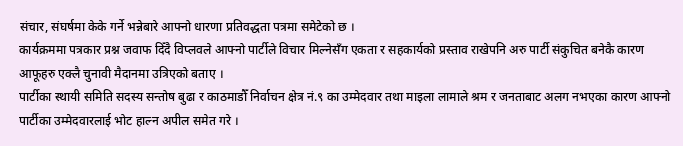संचार, संघर्षमा केके गर्ने भन्नेबारे आफ्नो धारणा प्रतिवद्धता पत्रमा समेटेको छ ।
कार्यक्रममा पत्रकार प्रश्न जवाफ दिँदै विप्लवले आफ्नो पार्टीले विचार मिल्नेसँग एकता र सहकार्यको प्रस्ताव राखेपनि अरु पार्टी संकुचित बनेकै कारण आफूहरु एक्लै चुनावी मैदानमा उत्रिएको बताए ।
पार्टीका स्थायी समिति सदस्य सन्तोष बुढा र काठमाडौँ निर्वाचन क्षेत्र नं.९ का उम्मेदवार तथा माइला लामाले श्रम र जनताबाट अलग नभएका कारण आफ्नो पार्टीका उम्मेदवारलाई भोट हाल्न अपील समेत गरे ।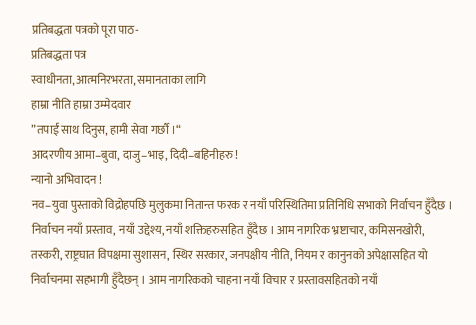प्रतिबद्धता पत्रको पूरा पाठ-
प्रतिबद्धता पत्र
स्वाधीनता, आत्मनिरभरता, समानताका लागि
हाम्रा नीति हाम्रा उम्मेदवार
”तपाईं साथ दिनुस, हामी सेवा गर्छौ ।“
आदरणीय आमा–बुवा, दाजु–भाइ, दिदी–बहिनीहरु !
न्यानो अभिवादन !
नव–युवा पुस्ताको विद्रोहपछि मुलुकमा नितान्त फरक र नयाँ परिस्थितिमा प्रतिनिधि सभाको निर्वाचन हुँदैछ । निर्वाचन नयाँ प्रस्ताव, नयाँ उद्देश्य, नयाँ शक्तिहरुसहित हुँदैछ । आम नागरिक भ्रष्टाचार, कमिसनखोरी, तस्करी, राष्ट्रघात विपक्षमा सुशासन, स्थिर सरकार, जनपक्षीय नीति, नियम र कानुनको अपेक्षासहित यो निर्वाचनमा सहभागी हुँदैछन् । आम नागरिकको चाहना नयाँ विचार र प्रस्तावसहितको नयाँ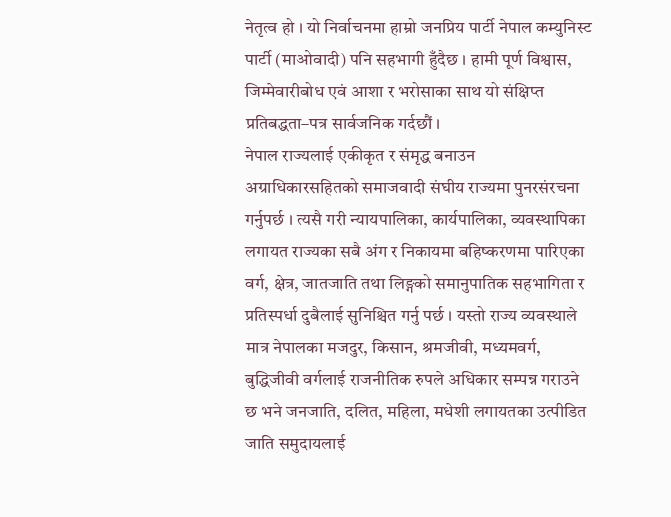नेतृत्व हो । यो निर्वाचनमा हाम्रो जनप्रिय पार्टी नेपाल कम्युनिस्ट पार्टी (माओवादी) पनि सहभागी हुँदैछ । हामी पूर्ण विश्वास, जिम्मेवारीबोध एवं आशा र भरोसाका साथ यो संक्षिप्त प्रतिबद्धता–पत्र सार्वजनिक गर्दछौं ।
नेपाल राज्यलाई एकीकृत र संमृद्ध बनाउन अग्राधिकारसहितको समाजवादी संघीय राज्यमा पुनरसंरचना गर्नुपर्छ । त्यसै गरी न्यायपालिका, कार्यपालिका, व्यवस्थापिका लगायत राज्यका सबै अंग र निकायमा बहिष्करणमा पारिएका वर्ग, क्षेत्र, जातजाति तथा लिङ्गको समानुपातिक सहभागिता र प्रतिस्पर्धा दुबैलाई सुनिश्चित गर्नु पर्छ । यस्तो राज्य व्यवस्थाले मात्र नेपालका मजदुर, किसान, श्रमजीवी, मध्यमवर्ग, बुद्धिजीवी वर्गलाई राजनीतिक रुपले अधिकार सम्पन्न गराउने छ भने जनजाति, दलित, महिला, मधेशी लगायतका उत्पीडित जाति समुदायलाई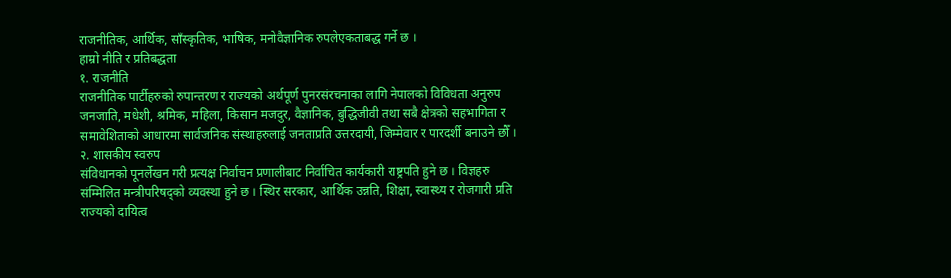राजनीतिक, आर्थिक, साँस्कृतिक, भाषिक, मनोवैज्ञानिक रुपलेएकताबद्ध गर्ने छ ।
हाम्रो नीति र प्रतिबद्धता
१. राजनीति
राजनीतिक पार्टीहरुको रुपान्तरण र राज्यको अर्थपूर्ण पुनरसंरचनाका लागि नेपालको विविधता अनुरुप जनजाति, मधेशी, श्रमिक, महिला, किसान मजदुर, वैज्ञानिक, बुद्धिजीवी तथा सबै क्षेत्रको सहभागिता र समावेशिताको आधारमा सार्वजनिक संस्थाहरुलाई जनताप्रति उत्तरदायी, जिम्मेवार र पारदर्शी बनाउने छौँ ।
२. शासकीय स्वरुप
संविधानको पूनर्लेखन गरी प्रत्यक्ष निर्वाचन प्रणालीबाट निर्वाचित कार्यकारी राष्ट्रपति हुने छ । विज्ञहरु संम्मिलित मन्त्रीपरिषद्को व्यवस्था हुने छ । स्थिर सरकार, आर्थिक उन्नति, शिक्षा, स्वास्थ्य र रोजगारी प्रति राज्यको दायित्व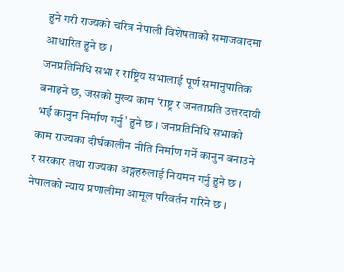हुने गरी राज्यको चरित्र नेपाली विशेषताको समाजवादमा आधारित हुने छ ।
जनप्रतिनिधि सभा र राष्ट्रिय सभालाई पूर्ण समानुपातिक बनाइने छ, जसको मुख्य काम ‘राष्ट्र र जनताप्रति उत्तरदायी भई कानुन निर्माण गर्नु’ हुने छ । जनप्रतिनिधि सभाको काम राज्यका दीर्घकालीन नीति निर्माण गर्ने कानुन बनाउने र सरकार तथा राज्यका अङ्गहरुलाई नियमन गर्नु हुने छ । नेपालको न्याय प्रणालीमा आमूल परिवर्तन गरिने छ ।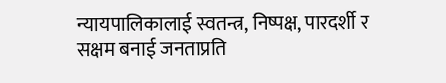न्यायपालिकालाई स्वतन्त्र, निष्पक्ष, पारदर्शी र सक्षम बनाई जनताप्रति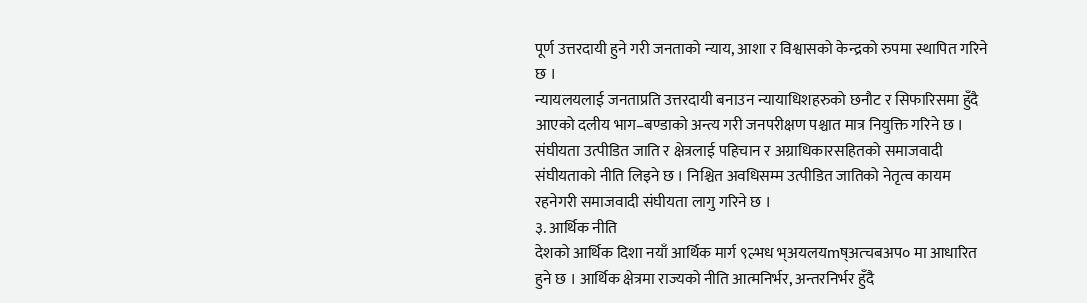पूर्ण उत्तरदायी हुने गरी जनताको न्याय, आशा र विश्वासको केन्द्रको रुपमा स्थापित गरिने छ ।
न्यायलयलाई जनताप्रति उत्तरदायी बनाउन न्यायाधिशहरुको छनौट र सिफारिसमा हुँदै आएको दलीय भाग–बण्डाको अन्त्य गरी जनपरीक्षण पश्चात मात्र नियुक्ति गरिने छ ।
संघीयता उत्पीडित जाति र क्षेत्रलाई पहिचान र अग्राधिकारसहितको समाजवादी संघीयताको नीति लिइने छ । निश्चित अवधिसम्म उत्पीडित जातिको नेतृत्व कायम रहनेगरी समाजवादी संघीयता लागु गरिने छ ।
३. आर्थिक नीति
देशको आर्थिक दिशा नयाँ आर्थिक मार्ग ९ल्भध भ्अयलयmष्अत्चबअप० मा आधारित हुने छ । आर्थिक क्षेत्रमा राज्यको नीति आत्मनिर्भर, अन्तरनिर्भर हुँदै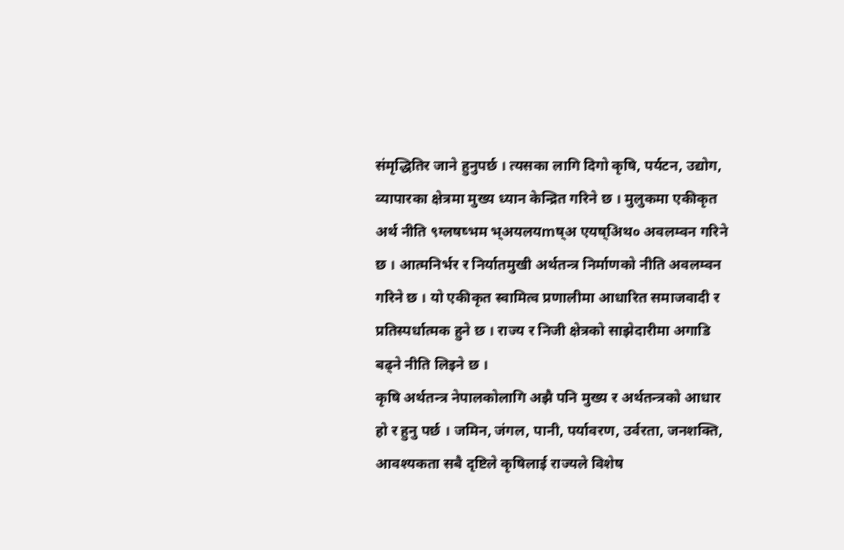संमृद्धितिर जाने हुनुपर्छ । त्यसका लागि दिगो कृषि, पर्यटन, उद्योग, व्यापारका क्षेत्रमा मुख्य ध्यान केन्द्रित गरिने छ । मुलुकमा एकीकृत अर्थ नीति ९ग्लषष्भम भ्अयलयmष्अ एयष्अिथ० अवलम्वन गरिने छ । आत्मनिर्भर र निर्यातमुखी अर्थतन्त्र निर्माणको नीति अवलम्वन गरिने छ । यो एकीकृत स्वामित्व प्रणालीमा आधारित समाजवादी र प्रतिस्पर्धात्मक हुने छ । राज्य र निजी क्षेत्रको साझेदारीमा अगाडि बढ्ने नीति लिइने छ ।
कृषि अर्थतन्त्र नेपालकोलागि अझै पनि मुख्य र अर्थतन्त्रको आधार हो र हुनु पर्छ । जमिन, जंगल, पानी, पर्यावरण, उर्वरता, जनशक्ति, आवश्यकता सबै दृष्टिले कृषिलाई राज्यले विशेष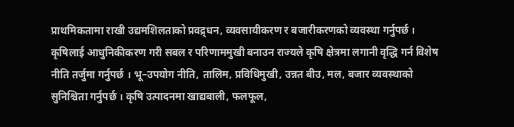प्राथमिकतामा राखी उद्यमशिलताको प्रवद्र्धन, व्यवसायीकरण र बजारीकरणको व्यवस्था गर्नुपर्छ ।
कृषिलाई आधुनिकीकरण गरी सबल र परिणाममुखी बनाउन राज्यले कृषि क्षेत्रमा लगानी वृद्धि गर्न विशेष नीति तर्जुमा गर्नुपर्छ । भू–उपयोग नीति, तालिम, प्रविधिमुखी, उन्नत बीउ, मल, बजार व्यवस्थाको सुनिश्चिता गर्नुपर्छ । कृषि उत्पादनमा खाद्यबाली, फलफूल,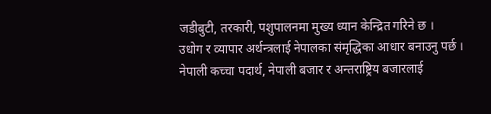जडीबुटी, तरकारी, पशुपालनमा मुख्य ध्यान केन्द्रित गरिने छ ।
उधोग र व्यापार अर्थन्त्रलाई नेपालका संमृद्धिका आधार बनाउनु पर्छ । नेपाली कच्चा पदार्थ, नेपाली बजार र अन्तराष्ट्रिय बजारलाई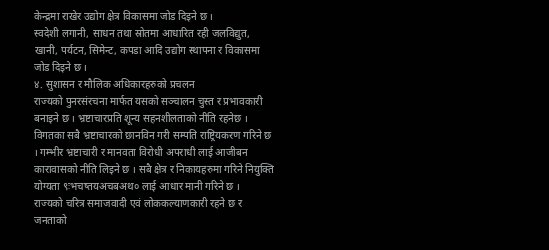केन्द्रमा राखेर उद्योग क्षेत्र विकासमा जोड दिइने छ ।
स्वदेशी लगानी, साधन तथा स्रोतमा आधारित रही जलविद्युत, खानी, पर्यटन, सिमेन्ट, कपडा आदि उद्योग स्थापना र विकासमा जोड दिइने छ ।
४. सुशासन र मौलिक अधिकारहरुको प्रचलन
राज्यको पुनरसंरचना मार्फत यसको सञ्चालन चुस्त र प्रभावकारी बनाइने छ । भ्रष्टाचारप्रति शून्य सहनशीलताको नीति रहनेछ । विगतका सबै भ्रष्टाचारको छानविन गरी सम्पति राष्ट्रियकरण गरिने छ । गम्भीर भ्रष्टाचारी र मानवता विरोधी अपराधी लाई आजीबन कारावासको नीति लिइने छ । सबै क्षेत्र र निकायहरुमा गरिने नियुक्ति योग्यता ९ःभचष्तयअचबअथ० लाई आधार मानी गरिने छ ।
राज्यको चरित्र समाजवादी एवं लोककल्याणकारी रहने छ र जनताको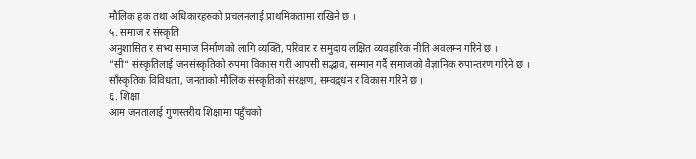मौलिक हक तथा अधिकारहरुको प्रचलनलाई प्राथमिकतामा राखिने छ ।
५. समाज र संस्कृति
अनुशासित र सभ्य समाज निर्माणको लागि व्यक्ति, परिवार र समुदाय लक्षित व्यवहारिक नीति अवलम्न गरिने छ ।
”सी“ संस्कृतिलाई जनसंस्कृतिको रुपमा विकास गरी आपसी सद्भाव, सम्मान गर्दै समाजको वैज्ञानिक रुपान्तरण गरिने छ ।
साँस्कृतिक विविधता, जनताको मौलिक संस्कृतिको संरक्षण, सम्वद्र्धन र विकास गरिने छ ।
६. शिक्षा
आम जनतालाई गुणस्तरीय शिक्षामा पहुँचको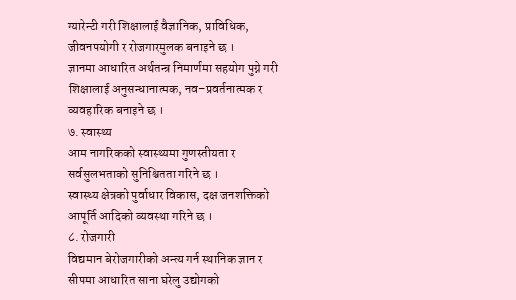ग्यारेन्टी गरी शिक्षालाई वैज्ञानिक, प्राविधिक, जीवनपयोगी र रोजगारमुलक बनाइने छ ।
ज्ञानमा आधारित अर्थतन्त्र निमार्णमा सहयोग पुग्ने गरी शिक्षालाई अनुसन्धानात्मक, नव–प्रवर्तनात्मक र व्यवहारिक बनाइने छ ।
७. स्वास्थ्य
आम नागरिकको स्वास्थ्यमा गुणस्तीयता र सर्वसुलभताको सुनिश्चितता गरिने छ ।
स्वास्थ्य क्षेत्रको पुर्वाधार विकास, दक्ष जनशक्तिको आपूर्ति आदिको व्यवस्था गरिने छ ।
८. रोजगारी
विद्यमान बेरोजगारीको अन्त्य गर्न स्थानिक ज्ञान र सीपमा आधारित साना घरेलु उद्योगको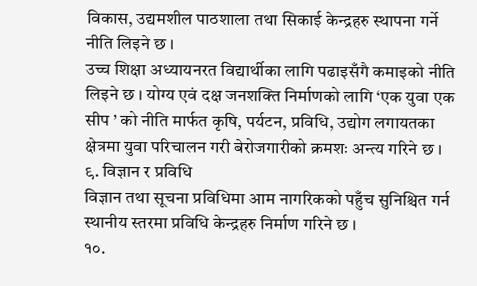विकास, उद्यमशील पाठशाला तथा सिकाई केन्द्रहरु स्थापना गर्ने नीति लिइने छ ।
उच्च शिक्षा अध्यायनरत विद्यार्थीका लागि पढाइसँगै कमाइको नीति लिइने छ । योग्य एवं दक्ष जनशक्ति निर्माणको लागि ‘एक युवा एक सीप ’ को नीति मार्फत कृषि, पर्यटन, प्रविधि, उद्योग लगायतका क्षेत्रमा युवा परिचालन गरी बेरोजगारीको क्रमशः अन्त्य गरिने छ ।
९. विज्ञान र प्रविधि
विज्ञान तथा सूचना प्रविधिमा आम नागरिकको पहुँच सुनिश्चित गर्न स्थानीय स्तरमा प्रविधि केन्द्रहरु निर्माण गरिने छ ।
१०.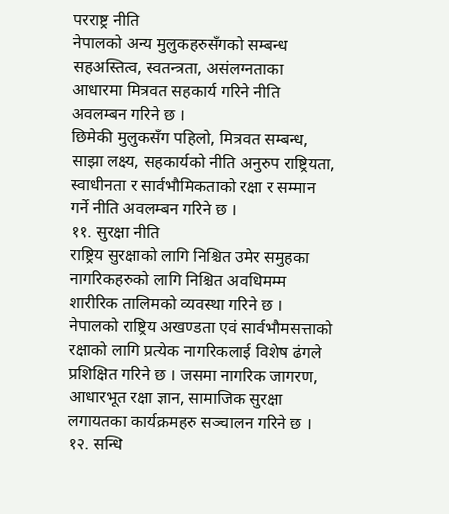परराष्ट्र नीति
नेपालको अन्य मुलुकहरुसँगको सम्बन्ध सहअस्तित्व, स्वतन्त्रता, असंलग्नताका आधारमा मित्रवत सहकार्य गरिने नीति अवलम्बन गरिने छ ।
छिमेकी मुलुकसँग पहिलो, मित्रवत सम्बन्ध, साझा लक्ष्य, सहकार्यको नीति अनुरुप राष्ट्रियता, स्वाधीनता र सार्वभौमिकताको रक्षा र सम्मान गर्ने नीति अवलम्बन गरिने छ ।
११. सुरक्षा नीति
राष्ट्रिय सुरक्षाको लागि निश्चित उमेर समुहका नागरिकहरुको लागि निश्चित अवधिमम्म शारीरिक तालिमको व्यवस्था गरिने छ ।
नेपालको राष्ट्रिय अखण्डता एवं सार्वभौमसत्ताको रक्षाको लागि प्रत्येक नागरिकलाई विशेष ढंगले प्रशिक्षित गरिने छ । जसमा नागरिक जागरण, आधारभूत रक्षा ज्ञान, सामाजिक सुरक्षा लगायतका कार्यक्रमहरु सञ्चालन गरिने छ ।
१२. सन्धि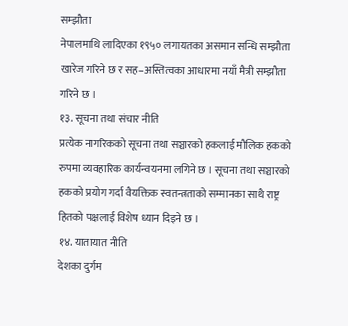सम्झौता
नेपालमाथि लादिएका १९५० लगायतका असमान सन्धि सम्झौता खारेज गरिने छ र सह–अस्तित्वका आधारमा नयाँ मैत्री सम्झौता गरिने छ ।
१३. सूचना तथा संचार नीति
प्रत्येक नागरिकको सूचना तथा सञ्चारको हकलाई मौलिक हकको रुपमा व्यवहारिक कार्यन्वयनमा लगिने छ । सूचना तथा सञ्चारको हकको प्रयोग गर्दा वैयक्तिक स्वतन्त्रताको सम्मानका साथै राष्ट्र हितको पक्षलाई विशेष ध्यान दिइने छ ।
१४. यातायात नीति
देशका दुर्गम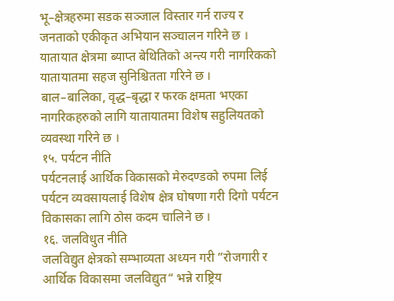भू–क्षेत्रहरुमा सडक सञ्जाल विस्तार गर्न राज्य र जनताको एकीकृत अभियान सञ्चालन गरिने छ ।
यातायात क्षेत्रमा ब्याप्त बेथितिको अन्त्य गरी नागरिकको यातायातमा सहज सुनिश्चितता गरिने छ ।
बाल–बालिका, वृद्ध–बृद्धा र फरक क्षमता भएका नागरिकहरुको लागि यातायातमा विशेष सहुलियतको व्यवस्था गरिने छ ।
१५. पर्यटन नीति
पर्यटनलाई आर्थिक विकासको मेरुदण्डको रुपमा लिई पर्यटन व्यवसायलाई विशेष क्षेत्र घोषणा गरी दिगो पर्यटन विकासका लागि ठोस कदम चालिने छ ।
१६. जलविधुत नीति
जलविद्युत क्षेत्रको सम्भाव्यता अध्यन गरी ”रोजगारी र आर्थिक विकासमा जलविद्युत“ भन्ने राष्ट्रिय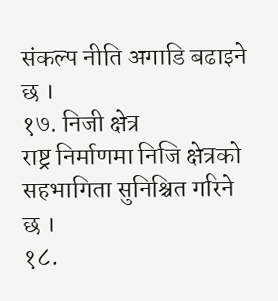संकल्प नीति अगाडि बढाइने छ ।
१७. निजी क्षेत्र
राष्ट्र निर्माणमा निजि क्षेत्रको सहभागिता सुनिश्चित गरिने छ ।
१८.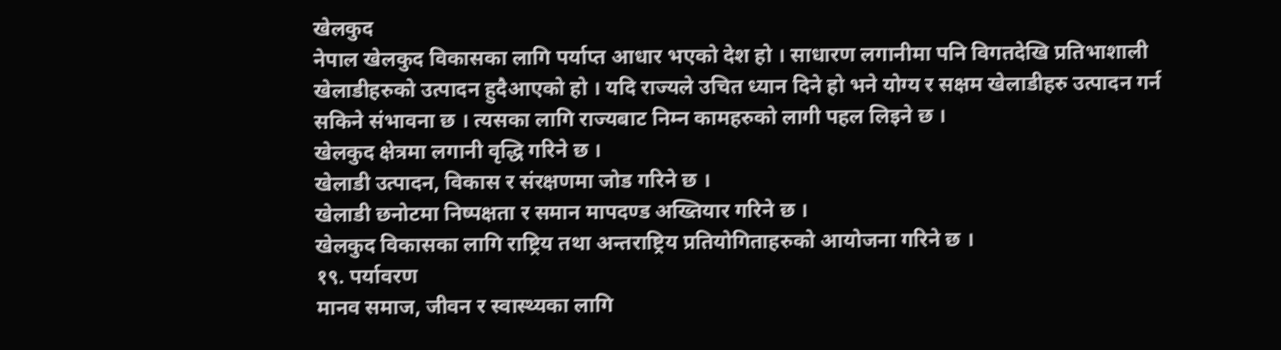खेलकुद
नेपाल खेलकुद विकासका लागि पर्याप्त आधार भएको देश हो । साधारण लगानीमा पनि विगतदेखि प्रतिभाशाली खेलाडीहरुको उत्पादन हुदैआएको हो । यदि राज्यले उचित ध्यान दिने हो भने योग्य र सक्षम खेलाडीहरु उत्पादन गर्न सकिने संभावना छ । त्यसका लागि राज्यबाट निम्न कामहरुको लागी पहल लिइने छ ।
खेलकुद क्षेत्रमा लगानी वृद्धि गरिने छ ।
खेलाडी उत्पादन, विकास र संरक्षणमा जोड गरिने छ ।
खेलाडी छनोटमा निष्पक्षता र समान मापदण्ड अख्तियार गरिने छ ।
खेलकुद विकासका लागि राष्ट्रिय तथा अन्तराष्ट्रिय प्रतियोगिताहरुको आयोजना गरिने छ ।
१९. पर्यावरण
मानव समाज, जीवन र स्वास्थ्यका लागि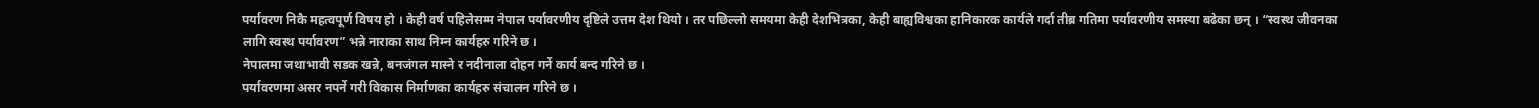पर्यावरण निकै महत्वपूर्ण विषय हो । केही वर्ष पहिलेसम्म नेपाल पर्यावरणीय दृष्टिले उत्तम देश थियो । तर पछिल्लो समयमा केही देशभित्रका, केही बाह्यविश्वका हानिकारक कार्यले गर्दा तीब्र गतिमा पर्यावरणीय समस्या बढेका छन् । “स्वस्थ जीवनका लागि स्वस्थ पर्यावरण” भन्ने नाराका साथ निम्न कार्यहरु गरिने छ ।
नेपालमा जथाभावी सडक खन्ने, बनजंगल मास्ने र नदीनाला दोहन गर्ने कार्य बन्द गरिने छ ।
पर्यावरणमा असर नपर्ने गरी विकास निर्माणका कार्यहरु संचालन गरिने छ ।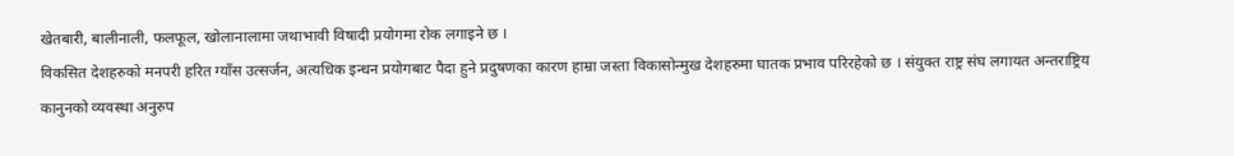खेतबारी, बालीनाली, फलफूल, खोलानालामा जथाभावी विषादी प्रयोगमा रोक लगाइने छ ।
विकसित देशहरुको मनपरी हरित ग्याँस उत्सर्जन, अत्यधिक इन्धन प्रयोगबाट पैदा हुने प्रदुषणका कारण हाम्रा जस्ता विकासोन्मुख देशहरुमा घातक प्रभाव परिरहेको छ । संयुक्त राष्ट्र संघ लगायत अन्तराष्ट्रिय कानुनको व्यवस्था अनुरुप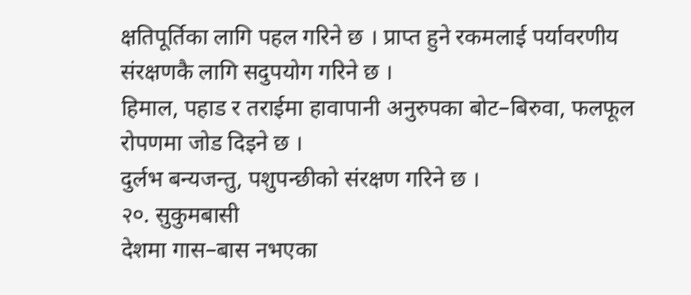क्षतिपूर्तिका लागि पहल गरिने छ । प्राप्त हुने रकमलाई पर्यावरणीय संरक्षणकै लागि सदुपयोग गरिने छ ।
हिमाल, पहाड र तराईमा हावापानी अनुरुपका बोट–बिरुवा, फलफूल रोपणमा जोड दिइने छ ।
दुर्लभ बन्यजन्तु, पशुपन्छीको संरक्षण गरिने छ ।
२०. सुकुमबासी
देशमा गास–बास नभएका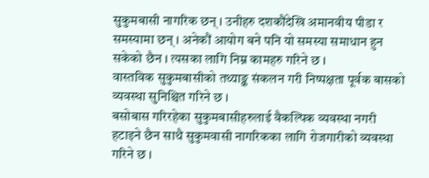सुकुमबासी नागरिक छन् । उनीहरु दशकौंदेखि अमानवीय पीडा र समस्यामा छन् । अनेकौं आयोग बने पनि यो समस्या समाधान हुन सकेको छैन । त्यसका लागि निम्न कामहरु गरिने छ ।
वास्तविक सुकुमबासीको तथ्याङ्क संकलन गरी निष्पक्षता पूर्वक बासको व्यवस्था सुनिश्चित गरिने छ ।
बसोबास गरिरहेका सुकुमबासीहरुलाई वैकल्पिक व्यवस्था नगरी हटाइने छैन साथै सुकुमवासी नागरिकका लागि रोजगारीको व्यवस्था गरिने छ ।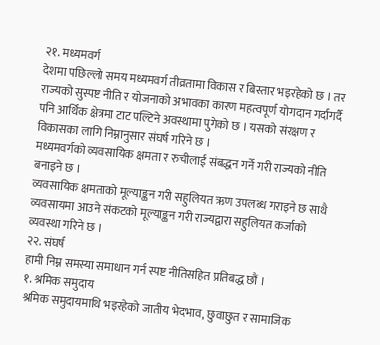२१. मध्यमवर्ग
देशमा पछिल्लो समय मध्यमवर्ग तीव्रतामा विकास र बिस्तार भइरहेको छ । तर राज्यको सुस्पष्ट नीति र योजनाको अभावका कारण महत्वपूर्ण योगदान गर्दागर्दै पनि आर्थिक क्षेत्रमा टाट पल्टिने अवस्थामा पुगेको छ । यसको संरक्षण र विकासका लागि निम्नानुसार संघर्ष गरिने छ ।
मध्यमवर्गको व्यवसायिक क्षमता र रुचीलाई संबद्धन गर्ने गरी राज्यको नीति बनाइने छ ।
व्यवसायिक क्षमताको मूल्याङ्कन गरी सहुलियत ऋण उपलब्ध गराइने छ साथै व्यवसायमा आउने संकटको मूल्याङ्कन गरी राज्यद्वारा सहुलियत कर्जाको व्यवस्था गरिने छ ।
२२. संघर्ष
हामी निम्न समस्या समाधान गर्न स्पष्ट नीतिसहित प्रतिबद्ध छौं ।
१. श्रमिक समुदाय
श्रमिक समुदायमाथि भइरहेको जातीय भेदभाव, छुवाछुत र सामाजिक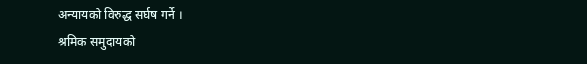अन्यायको विरुद्ध सर्घष गर्ने ।
श्रमिक समुदायको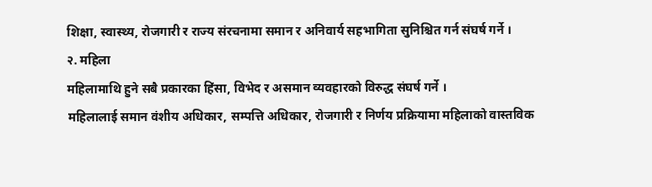शिक्षा, स्वास्थ्य, रोजगारी र राज्य संरचनामा समान र अनिवार्य सहभागिता सुनिश्चित गर्न संघर्ष गर्ने ।
२. महिला
महिलामाथि हुने सबै प्रकारका हिंसा, विभेद र असमान व्यवहारको विरुद्ध संघर्ष गर्ने ।
महिलालाई समान वंशीय अधिकार, सम्पत्ति अधिकार, रोजगारी र निर्णय प्रक्रियामा महिलाको वास्तविक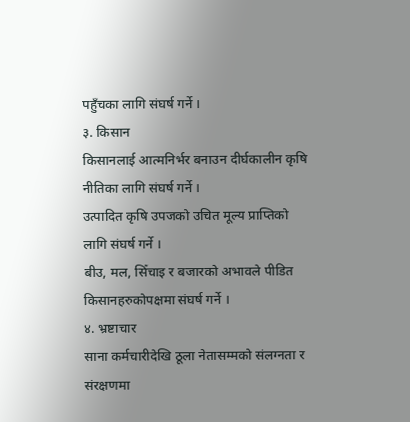पहुँचका लागि संघर्ष गर्ने ।
३. किसान
किसानलाई आत्मनिर्भर बनाउन दीर्घकालीन कृषि नीतिका लागि संघर्ष गर्ने ।
उत्पादित कृषि उपजको उचित मूल्य प्राप्तिको लागि संघर्ष गर्ने ।
बीउ, मल, सिँचाइ र बजारको अभावले पीडित किसानहरुकोपक्षमा संघर्ष गर्ने ।
४. भ्रष्टाचार
साना कर्मचारीदेखि ठूला नेतासम्मको संलग्नता र संरक्षणमा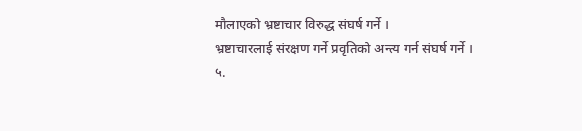मौलाएको भ्रष्टाचार विरुद्ध संघर्ष गर्ने ।
भ्रष्टाचारलाई संरक्षण गर्ने प्रवृतिको अन्त्य गर्न संघर्ष गर्ने ।
५.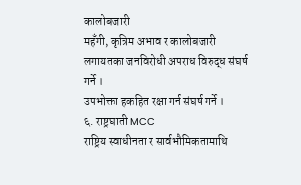कालोबजारी
महँगी, कृत्रिम अभाव र कालोबजारी लगायतका जनविरोधी अपराध विरुद्ध संघर्ष गर्ने ।
उपभोक्ता हकहित रक्षा गर्न संघर्ष गर्ने ।
६. राष्ट्रघाती MCC
राष्ट्रिय स्वाधीनता र सार्वभौमिकतामाथि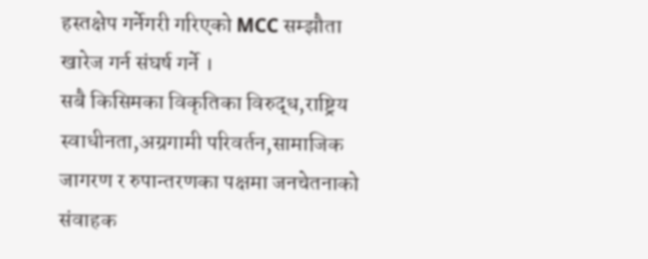हस्तक्षेप गर्नेगरी गरिएको MCC सम्झौता खारेज गर्न संघर्ष गर्ने ।
सबै किसिमका विकृतिका विरुद्ध,राष्ट्रिय स्वाधीनता,अग्रगामी परिवर्तन,सामाजिक जागरण र रुपान्तरणका पक्षमा जनचेतनाको संवाहक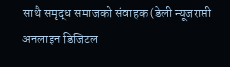साथै समृद्ध समाजको संवाहक(डेली न्यूजराप्ती अनलाइन डिजिटल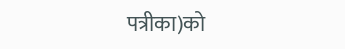पत्रीका)को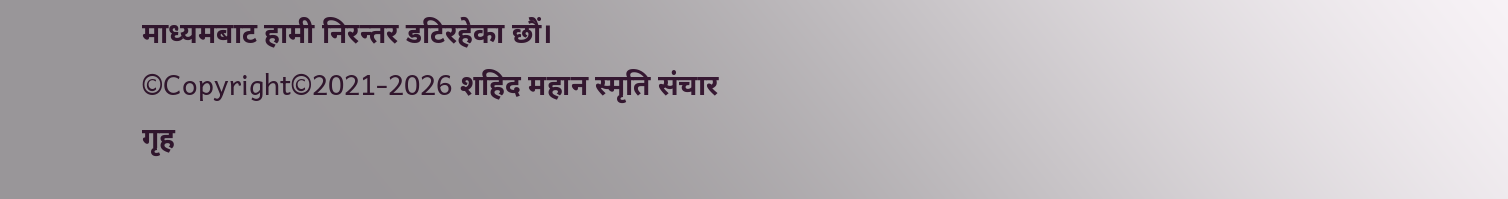माध्यमबाट हामी निरन्तर डटिरहेका छौं।
©Copyright©2021-2026 शहिद महान स्मृति संचार गृह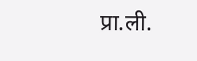प्रा.ली.